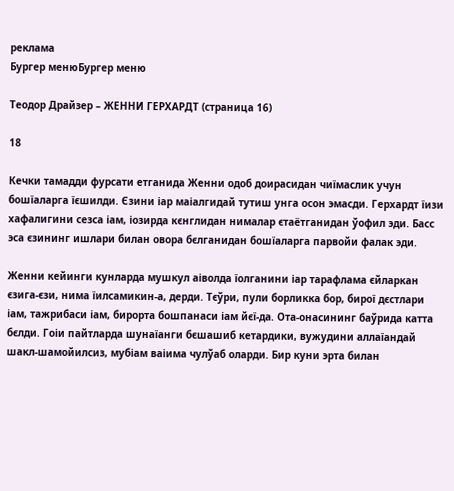реклама
Бургер менюБургер меню

Теодор Драйзер – ЖЕННИ ГЕРХАРДТ (страница 16)

18

Кечки тамадди фурсати етганида Женни одоб доирасидан чиїмаслик учун бошїаларга їєшилди. Єзини іар маіалгидай тутиш унга осон эмасди. Герхардт їизи хафалигини сезса іам, іозирда кєнглидан нималар єтаётганидан ўофил эди. Басс эса єзининг ишлари билан овора бєлганидан бошїаларга парвойи фалак эди.

Женни кейинги кунларда мушкул аіволда їолганини іар тарафлама єйларкан єзига-єзи, нима їилсамикин-а, дерди. Тєўри, пули борликка бор, бирої дєстлари іам, тажрибаси іам, бирорта бошпанаси іам йєї-да. Ота-онасининг баўрида катта бєлди. Гоіи пайтларда шунаїанги бєшашиб кетардики, вужудини аллаїандай шакл-шамойилсиз, мубіам ваіима чулўаб оларди. Бир куни эрта билан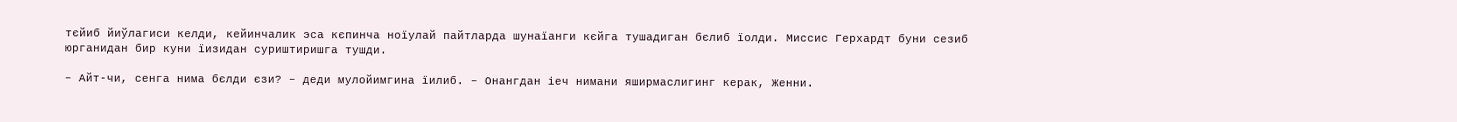тєйиб йиўлагиси келди, кейинчалик эса кєпинча ноїулай пайтларда шунаїанги кєйга тушадиган бєлиб їолди. Миссис Герхардт буни сезиб юрганидан бир куни їизидан суриштиришга тушди.

– Айт-чи, сенга нима бєлди єзи? – деди мулойимгина їилиб. – Онангдан іеч нимани яширмаслигинг керак, Женни.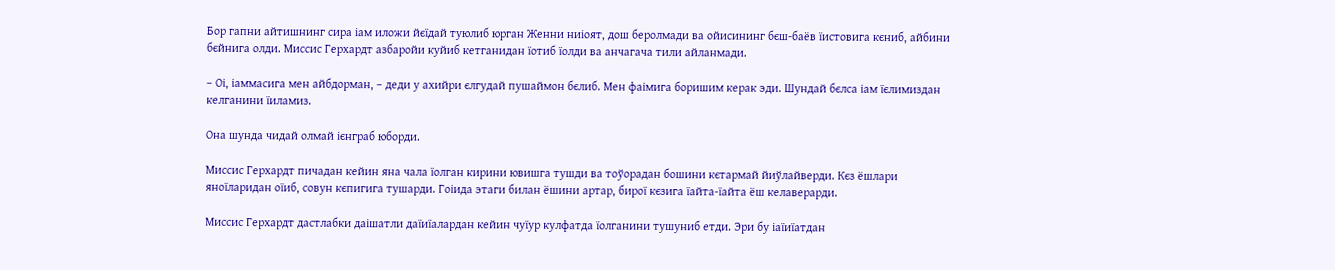Бор гапни айтишнинг сира іам иложи йєїдай туюлиб юрган Женни ниіоят, дош беролмади ва ойисининг бєш-баёв їистовига кєниб, айбини бєйнига олди. Миссис Герхардт азбаройи куйиб кетганидан їотиб їолди ва анчагача тили айланмади.

– Оі, іаммасига мен айбдорман, – деди у ахийри єлгудай пушаймон бєлиб. Мен фаімига боришим керак эди. Шундай бєлса іам їєлимиздан келганини їиламиз.

Она шунда чидай олмай ієнграб юборди.

Миссис Герхардт пичадан кейин яна чала їолган кирини ювишга тушди ва тоўорадан бошини кєтармай йиўлайверди. Кєз ёшлари яноїларидан оїиб, совун кєпигига тушарди. Гоіида этаги билан ёшини артар, бирої кєзига їайта-їайта ёш келаверарди.

Миссис Герхардт дастлабки даішатли даїиїалардан кейин чуїур кулфатда їолганини тушуниб етди. Эри бу іаїиїатдан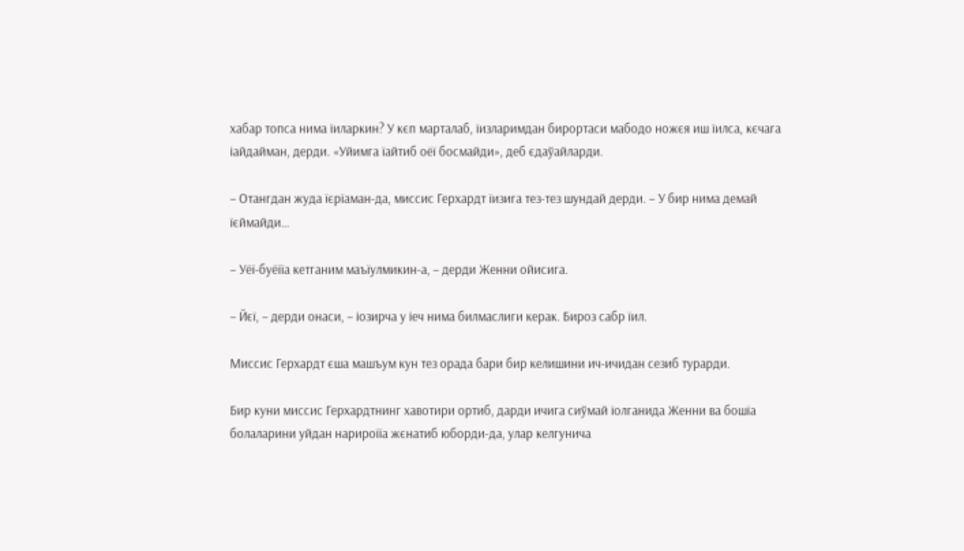хабар топса нима їиларкин? У кєп марталаб, їизларимдан бирортаси мабодо ножєя иш їилса, кєчага іайдайман, дерди. «Уйимга їайтиб оёї босмайди», деб єдаўайларди.

– Отангдан жуда їєрїаман-да, миссис Герхардт їизига тез-тез шундай дерди. – У бир нима демай їєймайди…

– Уёї-буёїїа кетганим маъїулмикин-а, – дерди Женни ойисига.

– Йєї, – дерди онаси, – іозирча у іеч нима билмаслиги керак. Бироз сабр їил.

Миссис Герхардт єша машъум кун тез орада бари бир келишини ич-ичидан сезиб турарди.

Бир куни миссис Герхардтнинг хавотири ортиб, дарди ичига сиўмай їолганида Женни ва бошїа болаларини уйдан нарироїїа жєнатиб юборди-да, улар келгунича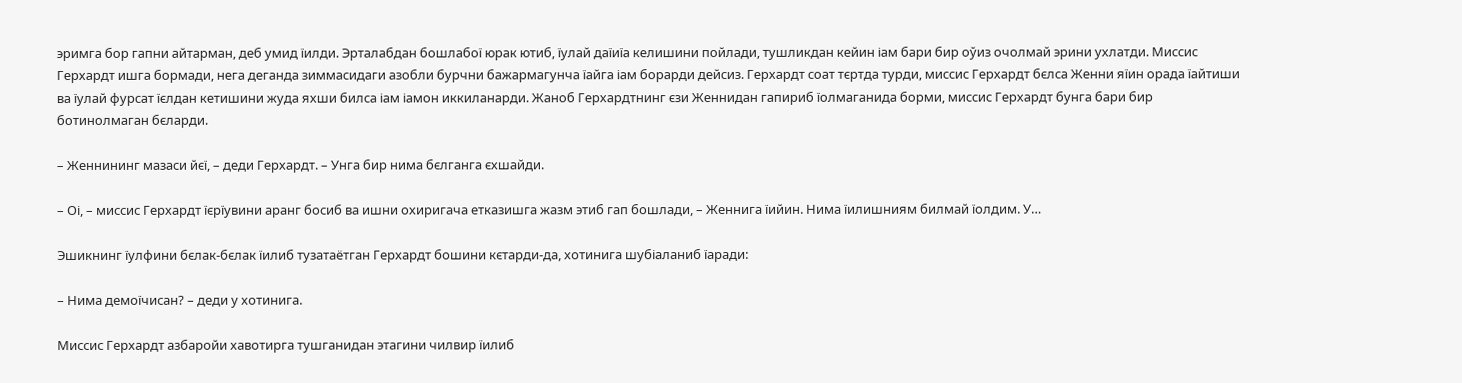эримга бор гапни айтарман, деб умид їилди. Эрталабдан бошлабої юрак ютиб, їулай даїиїа келишини пойлади, тушликдан кейин іам бари бир оўиз очолмай эрини ухлатди. Миссис Герхардт ишга бормади, нега деганда зиммасидаги азобли бурчни бажармагунча їайга іам борарди дейсиз. Герхардт соат тєртда турди, миссис Герхардт бєлса Женни яїин орада їайтиши ва їулай фурсат їєлдан кетишини жуда яхши билса іам іамон иккиланарди. Жаноб Герхардтнинг єзи Женнидан гапириб їолмаганида борми, миссис Герхардт бунга бари бир ботинолмаган бєларди.

– Женнининг мазаси йєї, – деди Герхардт. – Унга бир нима бєлганга єхшайди.

– Оі, – миссис Герхардт їєрїувини аранг босиб ва ишни охиригача етказишга жазм этиб гап бошлади, – Женнига їийин. Нима їилишниям билмай їолдим. У…

Эшикнинг їулфини бєлак-бєлак їилиб тузатаётган Герхардт бошини кєтарди-да, хотинига шубіаланиб їаради:

– Нима демоїчисан? – деди у хотинига.

Миссис Герхардт азбаройи хавотирга тушганидан этагини чилвир їилиб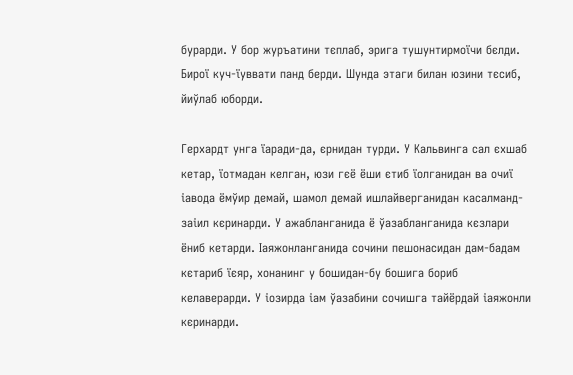бурарди. У бор журъатини тєплаб, эрига тушунтирмоїчи бєлди. Бирої куч-їуввати панд берди. Шунда этаги билан юзини тєсиб, йиўлаб юборди.

Герхардт унга їаради-да, єрнидан турди. У Кальвинга сал єхшаб кетар, їотмадан келган, юзи гєё ёши єтиб їолганидан ва очиї іавода ёмўир демай, шамол демай ишлайверганидан касалманд-заіил кєринарди. У ажабланганида ё ўазабланганида кєзлари ёниб кетарди. Іаяжонланганида сочини пешонасидан дам-бадам кєтариб їєяр, хонанинг у бошидан-бу бошига бориб келаверарди. У іозирда іам ўазабини сочишга тайёрдай іаяжонли кєринарди.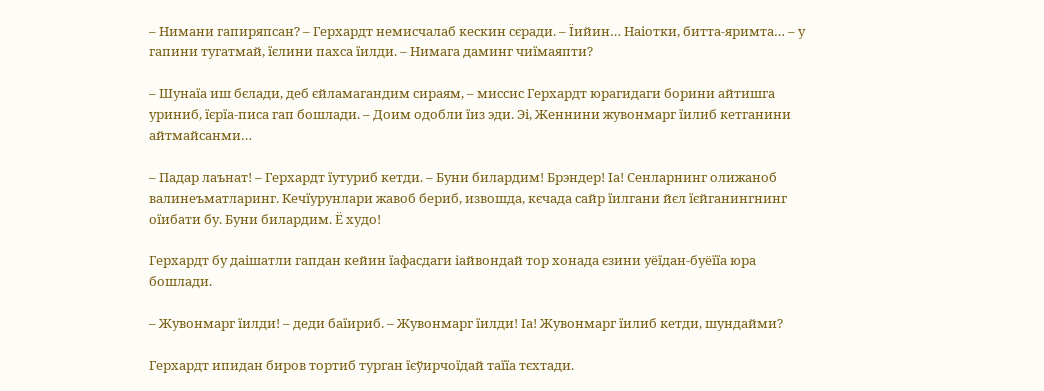– Нимани гапиряпсан? – Герхардт немисчалаб кескин сєради. – Їийин… Наіотки, битта-яримта… – у гапини тугатмай, їєлини пахса їилди. – Нимага даминг чиїмаяпти?

– Шунаїа иш бєлади, деб єйламагандим сираям, – миссис Герхардт юрагидаги борини айтишга уриниб, їєрїа-писа гап бошлади. – Доим одобли їиз эди. Эі, Женнини жувонмарг їилиб кетганини айтмайсанми…

– Падар лаънат! – Герхардт їутуриб кетди. – Буни билардим! Брэндер! Іа! Сенларнинг олижаноб валинеъматларинг. Кечїурунлари жавоб бериб, извошда, кєчада сайр їилгани йєл їєйганингнинг оїибати бу. Буни билардим. Ё худо!

Герхардт бу даішатли гапдан кейин їафасдаги іайвондай тор хонада єзини уёїдан-буёїїа юра бошлади.

– Жувонмарг їилди! – деди баїириб. – Жувонмарг їилди! Іа! Жувонмарг їилиб кетди, шундайми?

Герхардт ипидан биров тортиб турган їєўирчоїдай таїїа тєхтади.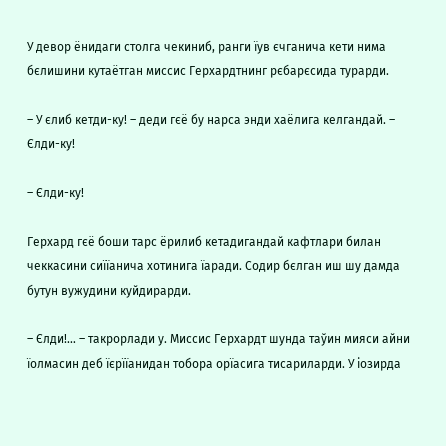У девор ёнидаги столга чекиниб, ранги їув єчганича кети нима бєлишини кутаётган миссис Герхардтнинг рєбарєсида турарди.

– У єлиб кетди-ку! – деди гєё бу нарса энди хаёлига келгандай. – Єлди-ку!

– Єлди-ку!

Герхард гєё боши тарс ёрилиб кетадигандай кафтлари билан чеккасини сиїїанича хотинига їаради. Содир бєлган иш шу дамда бутун вужудини куйдирарди.

– Єлди!… – такрорлади у. Миссис Герхардт шунда таўин мияси айни їолмасин деб їєрїїанидан тобора орїасига тисариларди. У іозирда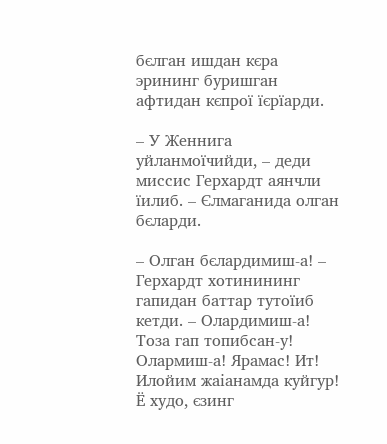бєлган ишдан кєра эрининг буришган афтидан кєпрої їєрїарди.

– У Женнига уйланмоїчийди, – деди миссис Герхардт аянчли їилиб. – Єлмаганида олган бєларди.

– Олган бєлардимиш-а! – Герхардт хотинининг гапидан баттар тутоїиб кетди. – Олардимиш-а! Тоза гап топибсан-у! Олармиш-а! Ярамас! Ит! Илойим жаіанамда куйгур! Ё худо, єзинг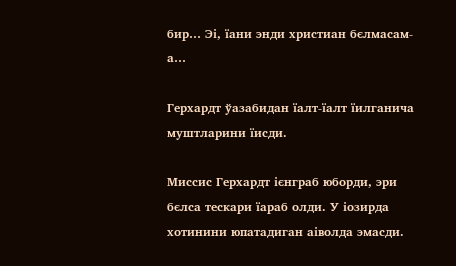бир… Эі, їани энди христиан бєлмасам-а…

Герхардт ўазабидан їалт-їалт їилганича муштларини їисди.

Миссис Герхардт ієнграб юборди, эри бєлса тескари їараб олди. У іозирда хотинини юпатадиган аіволда эмасди.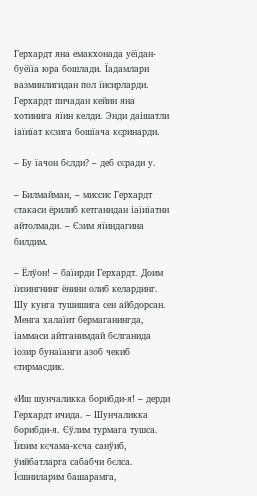Герхардт яна емакхонада уёїдан-буёїїа юра бошлади. Їадамлари вазминлигидан пол їисирларди. Герхардт пичадан кейин яна хотинига яїин келди. Энди даішатли іаїиїат кєзига бошїача кєринарди.

– Бу їачон бєлди? – деб сєради у.

– Билмайман, – миссис Герхардт єтакаси ёрилиб кетганидан іаїиїатни айтолмади. – Єзим яїиндагина билдим.

– Ёлўон! – баїирди Герхардт. Доим їизингнинг ёнини олиб келардинг. Шу кунга тушишига сен айбдорсан. Менга халаїит бермаганингда, іаммаси айтганимдай бєлганида іозир бунаїанги азоб чекиб єтирмасдик.

«Иш шунчаликка борибди-я! – дерди Герхардт ичида. – Шунчаликка борибди-я. Єўлим турмага тушса. Їизим кєчама-кєча санўиб, ўийбатларга сабабчи бєлса. Їєшниларим башарамга,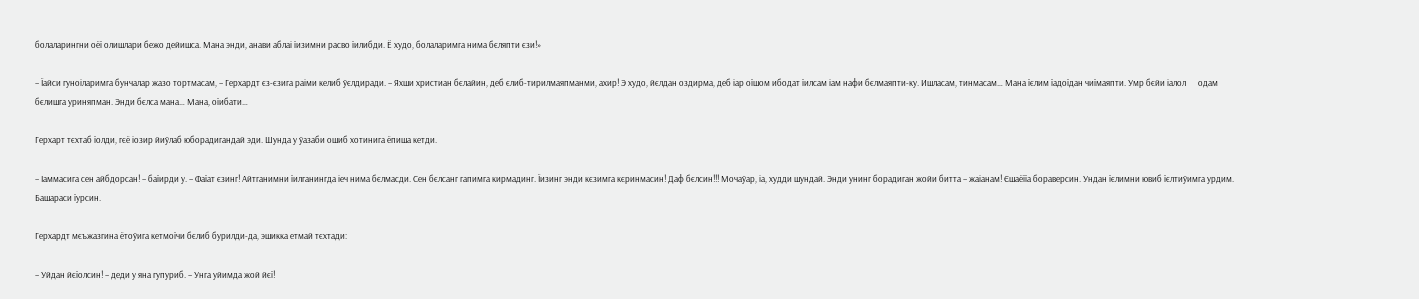болаларингни оёї олишлари бежо дейишса. Мана энди, анави аблаі їизимни расво їилибди. Ё худо, болаларимга нима бєляпти єзи!»

– Їайси гуноіларимга бунчалар жазо тортмасам, – Герхардт єз-єзига раіми келиб ўєлдиради. – Яхши христиан бєлайин, деб єлиб-тирилмаяпманми, ахир! Э худо, йєлдан оздирма, деб іар оїшом ибодат їилсам іам нафи бєлмаяпти-ку. Ишласам, тинмасам… Мана їєлим їадоїдан чиїмаяпти. Умр бєйи іалол      одам бєлишга уриняпман. Энди бєлса мана… Мана, оїибати…

Герхарт тєхтаб їолди, гєё іозир йиўлаб юборадигандай эди. Шунда у ўазаби ошиб хотинига ёпиша кетди.

– Іаммасига сен айбдорсан! – баїирди у. – Фаїат єзинг! Айтганимни їилганингда іеч нима бєлмасди. Сен бєлсанг гапимга кирмадинг. Їизинг энди кєзимга кєринмасин! Даф бєлсин!!! Мочаўар, іа, худди шундай. Энди унинг борадиган жойи битта – жаіанам! Єшаёїїа бораверсин. Ундан їєлимни ювиб їєлтиўимга урдим. Башараси їурсин.

Герхардт мєъжазгина ётоўига кетмоїчи бєлиб бурилди-да, эшикка етмай тєхтади:

– Уйдан йєїолсин! – деди у яна гупуриб. – Унга уйимда жой йєї!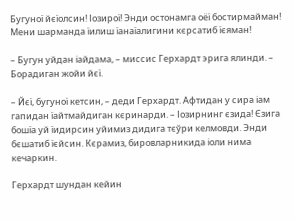Бугуної йєїолсин! Іозирої! Энди остонамга оёї бостирмайман! Мени шарманда їилиш їанаїалигини кєрсатиб їєяман!

– Бугун уйдан іайдама, – миссис Герхардт эрига ялинди. – Борадиган жойи йєї.

– Йєї, бугуної кетсин, – деди Герхардт. Афтидан у сира іам гапидан їайтмайдиган кєринарди. – Іозирнинг єзида! Єзига бошїа уй їидирсин уйимиз дидига тєўри келмовди. Энди бєшатиб їєйсин. Кєрамиз, бировларникида іоли нима кечаркин.

Герхардт шундан кейин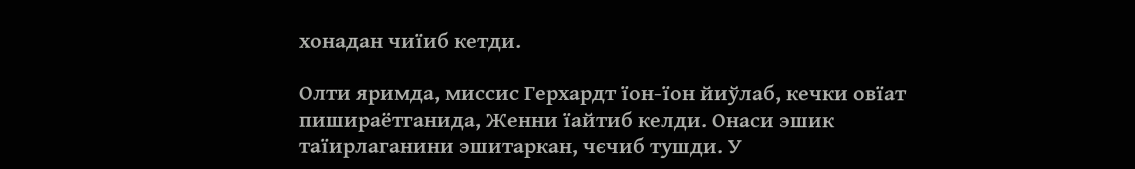хонадан чиїиб кетди.

Олти яримда, миссис Герхардт їон-їон йиўлаб, кечки овїат пишираётганида, Женни їайтиб келди. Онаси эшик таїирлаганини эшитаркан, чєчиб тушди. У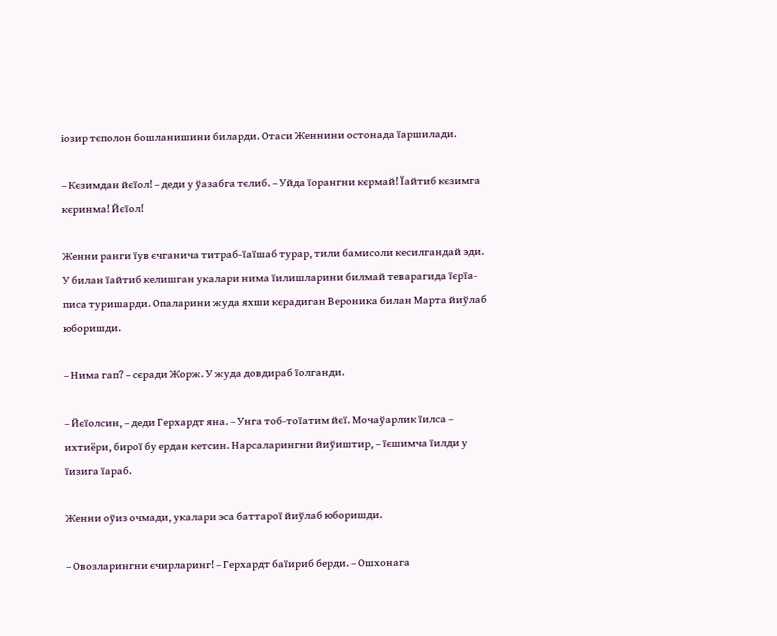іозир тєполон бошланишини биларди. Отаси Женнини остонада їаршилади.

– Кєзимдан йєїол! – деди у ўазабга тєлиб. – Уйда їорангни кєрмай! Їайтиб кєзимга кєринма! Йєїол!

Женни ранги їув єчганича титраб-їаїшаб турар, тили бамисоли кесилгандай эди. У билан їайтиб келишган укалари нима їилишларини билмай теварагида їєрїа-писа туришарди. Опаларини жуда яхши кєрадиган Вероника билан Марта йиўлаб юборишди.

– Нима гап? – сєради Жорж. У жуда довдираб їолганди.

– Йєїолсин, – деди Герхардт яна. – Унга тоб-тоїатим йєї. Мочаўарлик їилса – ихтиёри, бирої бу ердан кетсин. Нарсаларингни йиўиштир, – їєшимча їилди у їизига їараб.

Женни оўиз очмади, укалари эса баттарої йиўлаб юборишди.

– Овозларингни єчирларинг! – Герхардт баїириб берди. – Ошхонага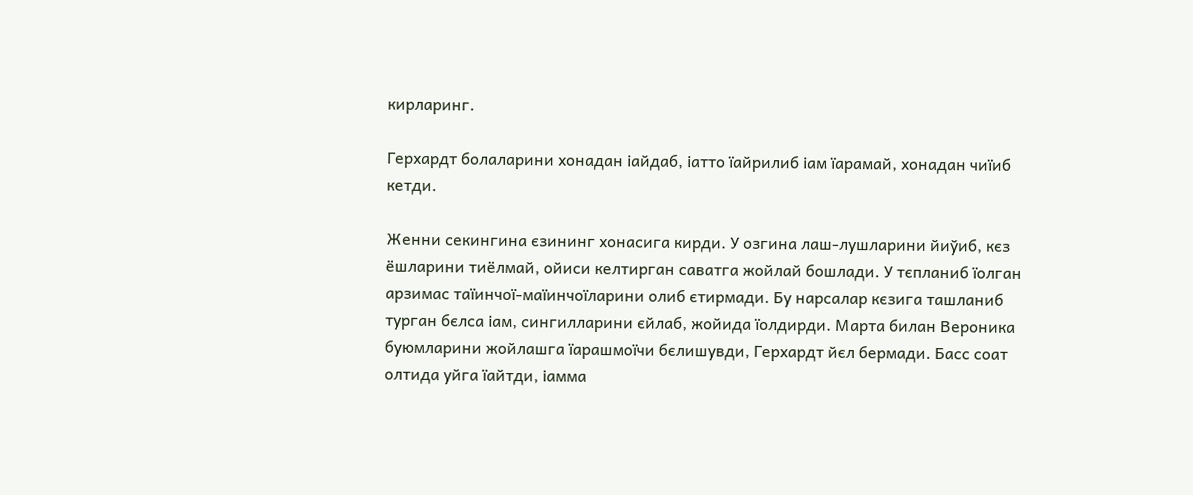кирларинг.

Герхардт болаларини хонадан іайдаб, іатто їайрилиб іам їарамай, хонадан чиїиб кетди.

Женни секингина єзининг хонасига кирди. У озгина лаш-лушларини йиўиб, кєз ёшларини тиёлмай, ойиси келтирган саватга жойлай бошлади. У тєпланиб їолган арзимас таїинчої-маїинчоїларини олиб єтирмади. Бу нарсалар кєзига ташланиб турган бєлса іам, сингилларини єйлаб, жойида їолдирди. Марта билан Вероника буюмларини жойлашга їарашмоїчи бєлишувди, Герхардт йєл бермади. Басс соат олтида уйга їайтди, іамма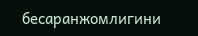бесаранжомлигини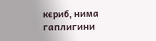кєриб, нима гаплигини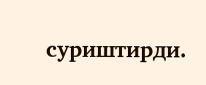суриштирди.